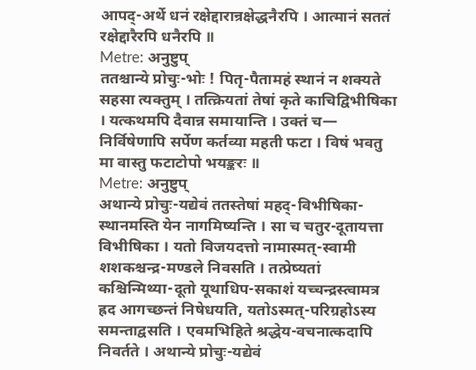आपद्-अर्थे धनं रक्षेद्दारान्रक्षेद्धनैरपि । आत्मानं सततं रक्षेद्दारैरपि धनैरपि ॥
Metre: अनुष्टुप्
ततश्चान्ये प्रोचुः-भोः ! पितृ-पैतामहं स्थानं न शक्यते सहसा त्यक्तुम् । तत्क्रियतां तेषां कृते काचिद्विभीषिका । यत्कथमपि दैवान्न समायान्ति । उक्तं च—
निर्विषेणापि सर्पेण कर्तव्या महती फटा । विषं भवतु मा वास्तु फटाटोपो भयङ्करः ॥
Metre: अनुष्टुप्
अथान्ये प्रोचुः-यद्येवं ततस्तेषां महद्-विभीषिका-स्थानमस्ति येन नागमिष्यन्ति । सा च चतुर-दूतायत्ता विभीषिका । यतो विजयदत्तो नामास्मत्-स्वामी शशकश्चन्द्र-मण्डले निवसति । तत्प्रेष्यतां कश्चिन्मिथ्या-दूतो यूथाधिप-सकाशं यच्चन्द्रस्त्वामत्र ह्रद आगच्छन्तं निषेधयति, यतोऽस्मत्-परिग्रहोऽस्य समन्ताद्वसति । एवमभिहिते श्रद्धेय-वचनात्कदापि निवर्तते । अथान्ये प्रोचुः-यद्येवं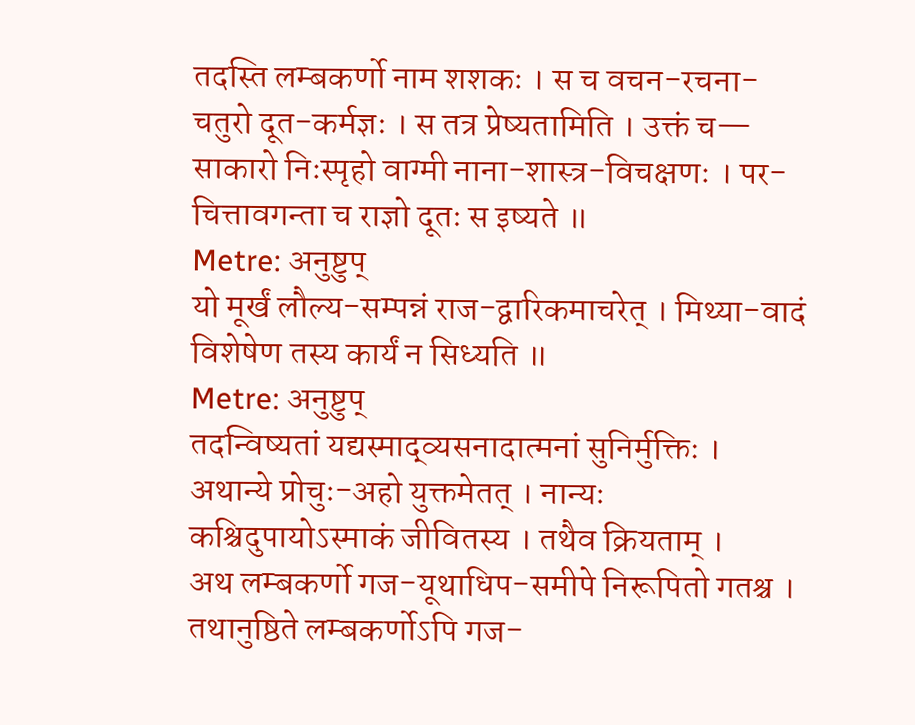तदस्ति लम्बकर्णो नाम शशकः । स च वचन-रचना-चतुरो दूत-कर्मज्ञः । स तत्र प्रेष्यतामिति । उक्तं च—
साकारो निःस्पृहो वाग्मी नाना-शास्त्र-विचक्षणः । पर-चित्तावगन्ता च राज्ञो दूतः स इष्यते ॥
Metre: अनुष्टुप्
यो मूर्खं लौल्य-सम्पन्नं राज-द्वारिकमाचरेत् । मिथ्या-वादं विशेषेण तस्य कार्यं न सिध्यति ॥
Metre: अनुष्टुप्
तदन्विष्यतां यद्यस्माद्व्यसनादात्मनां सुनिर्मुक्तिः ।
अथान्ये प्रोचुः-अहो युक्तमेतत् । नान्यः कश्चिदुपायोऽस्माकं जीवितस्य । तथैव क्रियताम् ।
अथ लम्बकर्णो गज-यूथाधिप-समीपे निरूपितो गतश्च । तथानुष्ठिते लम्बकर्णोऽपि गज-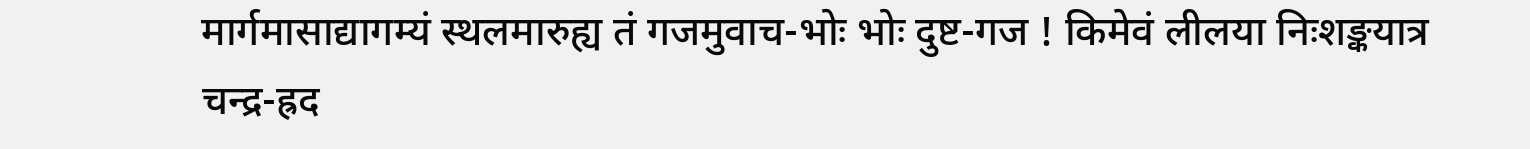मार्गमासाद्यागम्यं स्थलमारुह्य तं गजमुवाच-भोः भोः दुष्ट-गज ! किमेवं लीलया निःशङ्कयात्र चन्द्र-ह्रद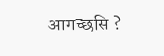आगच्छसि ?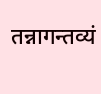तन्नागन्तव्यं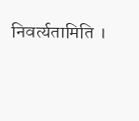निवर्त्यतामिति ।